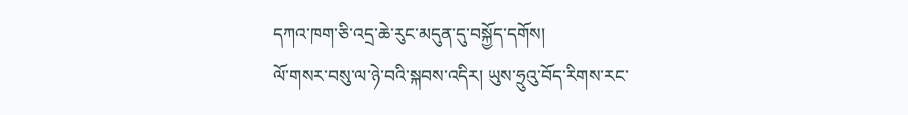དཀའ་ཁག་ཅི་འདྲ་ཆེ་རུང་མདུན་དུ་བསྐྱོད་དགོས།
ལོ་གསར་བསུ་ལ་ཉེ་བའི་སྐབས་འདིར། ཡུས་ཧྲུའུ་བོད་རིགས་རང་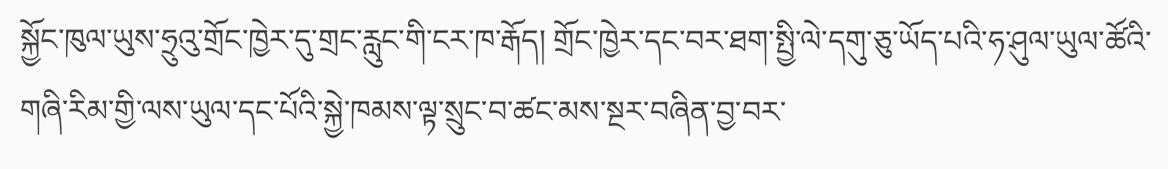སྐྱོང་ཁུལ་ཡུས་ཧྲུའུ་གྲོང་ཁྱེར་དུ་གྲང་རླུང་གི་ངར་ཁ་རྒོད། གྲོང་ཁྱེར་དང་བར་ཐག་སྤྱི་ལེ་དགུ་ཅུ་ཡོད་པའི་ཧ་ཤུལ་ཡུལ་ཚོའི་གཞི་རིམ་གྱི་ལས་ཡུལ་དང་པོའི་སྐྱེ་ཁམས་ལྟ་སྲུང་བ་ཚང་མས་སྔར་བཞིན་བྱ་བར་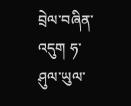བྲེལ་བཞིན་འདུག ཧ་ཤུལ་ཡུལ་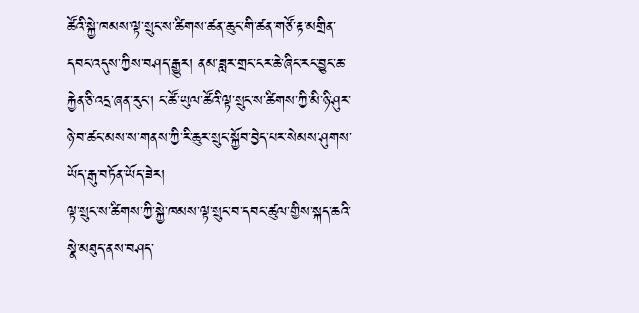ཚོའི་སྐྱེ་ཁམས་ལྟ་སྲུང་ས་ཚིགས་ཚན་ཆུང་གི་ཚན་གཙོ་རྟ་མགྲིན་དབང་འདུས་ཀྱིས་བཤད་རྒྱུར། ནམ་ཟླར་གྲང་ངར་ཆེ་ཞིང་རང་བྱུང་ཆ་རྐྱེན་ཅི་འདྲ་ཞན་རུང་། ང་ཚོ་ཡུལ་ཚོའི་ལྟ་སྲུང་ས་ཚིགས་ཀྱི་མི་ཉི་ཤུར་ཉེ་བ་ཚང་མས་ས་གནས་ཀྱི་རི་ཆུར་སྲུང་སྐྱོབ་བྱེད་པར་སེམས་ཤུགས་ཡོད་རྒུ་བཏོན་ཡོད་ཟེར།
ལྟ་སྲུང་ས་ཚིགས་ཀྱི་སྐྱེ་ཁམས་ལྟ་སྲུང་བ་དབང་ཚུལ་གྱིས་སྐད་ཆའི་སྣེ་མཐུད་ནས་བཤད་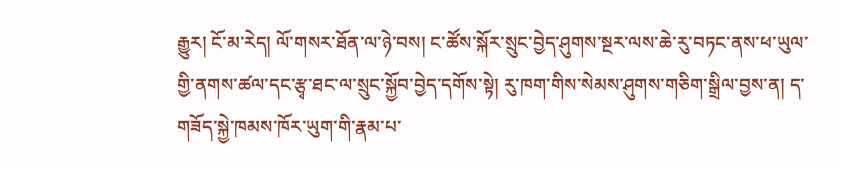རྒྱུར། ངོ་མ་རེད། ལོ་གསར་ཐོན་ལ་ཉེ་བས། ང་ཚོས་སྐོར་སྲུང་བྱེད་ཤུགས་སྔར་ལས་ཆེ་རུ་བཏང་ནས་ཕ་ཡུལ་གྱི་ནགས་ཚལ་དང་རྩྭ་ཐང་ལ་སྲུང་སྐྱོབ་བྱེད་དགོས་སྟེ། རུ་ཁག་གིས་སེམས་ཤུགས་གཅིག་སྒྲིལ་བྱས་ན། ད་གཟོད་སྐྱེ་ཁམས་ཁོར་ཡུག་གི་རྣམ་པ་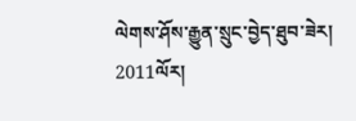ལེགས་ཤོས་རྒྱུན་སྲུང་བྱེད་ཐུབ་ཟེར།
2011ལོར།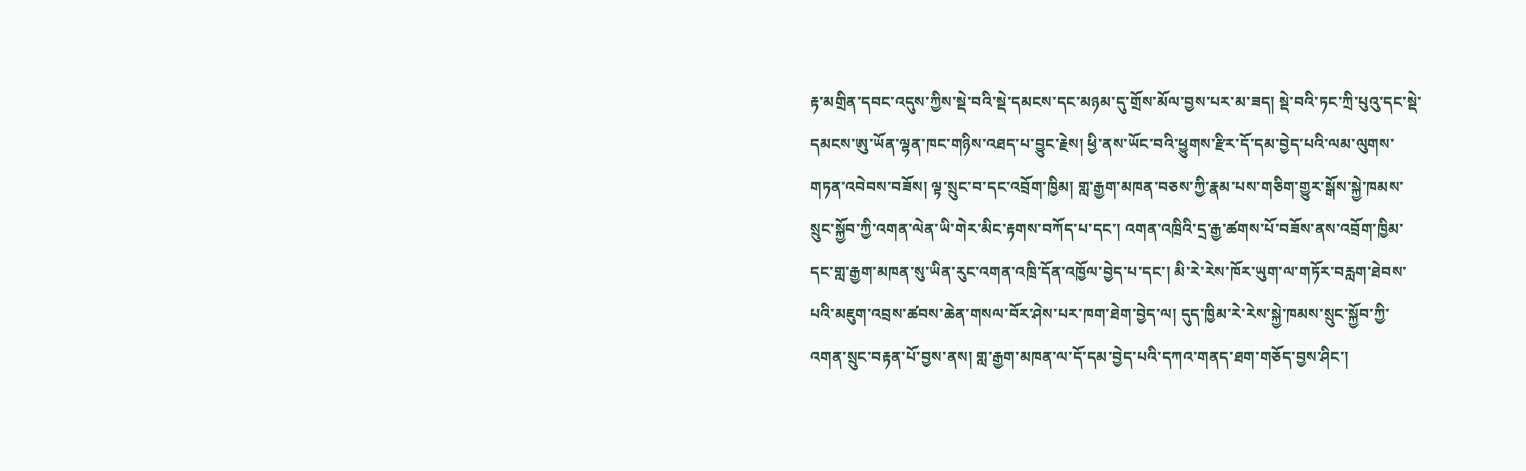རྟ་མགྲིན་དབང་འདུས་ཀྱིས་སྡེ་བའི་སྡེ་དམངས་དང་མཉམ་དུ་གྲོས་མོལ་བྱས་པར་མ་ཟད། སྡེ་བའི་ཏང་ཀྲི་པུའུ་དང་སྡེ་དམངས་ཨུ་ཡོན་ལྷན་ཁང་གཉིས་འཐད་པ་བྱུང་རྗེས། ཕྱི་ནས་ཡོང་བའི་ཕྱུགས་རྫིར་དོ་དམ་བྱེད་པའི་ལམ་ལུགས་གཏན་འབེབས་བཟོས། ལྟ་སྲུང་བ་དང་འབྲོག་ཁྱིམ། གླ་རྒྱག་མཁན་བཅས་ཀྱི་རྣམ་པས་གཅིག་གྱུར་སྒོས་སྐྱེ་ཁམས་སྲུང་སྐྱོབ་ཀྱི་འགན་ལེན་ཡི་གེར་མིང་རྟགས་བཀོད་པ་དང་། འགན་འཁྲིའི་དྲ་རྒྱ་ཚགས་པོ་བཟོས་ནས་འབྲོག་ཁྱིམ་དང་གླ་རྒྱག་མཁན་སུ་ཡིན་རུང་འགན་འཁྲི་དོན་འཁྱོལ་བྱེད་པ་དང་། མི་རེ་རེས་ཁོར་ཡུག་ལ་གཏོར་བརླག་ཐེབས་པའི་མཇུག་འབྲས་ཚབས་ཆེན་གསལ་བོར་ཤེས་པར་ཁག་ཐེག་བྱེད་ལ། དུད་ཁྱིམ་རེ་རེས་སྐྱེ་ཁམས་སྲུང་སྐྱོབ་ཀྱི་འགན་སྲུང་བརྟན་པོ་བྱས་ནས། གླ་རྒྱག་མཁན་ལ་དོ་དམ་བྱེད་པའི་དཀའ་གནད་ཐག་གཅོད་བྱས་ཤིང་།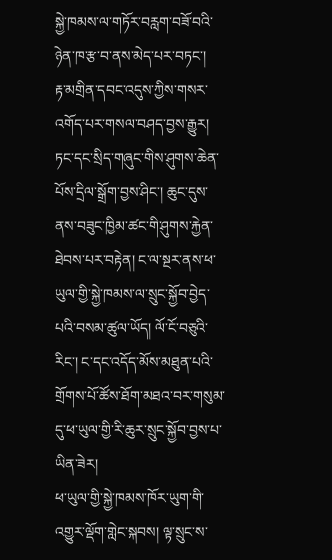སྐྱེ་ཁམས་ལ་གཏོར་བརླག་བཟོ་བའི་ཉེན་ཁ་རྩ་བ་ནས་མེད་པར་བཏང་།
རྟ་མགྲིན་དབང་འདུས་ཀྱིས་གསར་འགོད་པར་གསལ་བཤད་བྱས་རྒྱུར། ཏང་དང་སྲིད་གཞུང་གིས་ཤུགས་ཆེན་པོས་དྲིལ་སྒྲོག་བྱས་ཤིང་། ཆུང་དུས་ནས་བཟུང་ཁྱིམ་ཚང་གི་ཤུགས་རྐྱེན་ཐེབས་པར་བརྟེན། ང་ལ་སྔར་ནས་ཕ་ཡུལ་གྱི་སྐྱེ་ཁམས་ལ་སྲུང་སྐྱོབ་བྱེད་པའི་བསམ་ཚུལ་ཡོད། ལོ་ངོ་བཅུའི་རིང་། ང་དང་འདོད་མོས་མཐུན་པའི་གྲོགས་པོ་ཚོས་ཐོག་མཐའ་བར་གསུམ་དུ་ཕ་ཡུལ་གྱི་རི་ཆུར་སྲུང་སྐྱོབ་བྱས་པ་ཡིན་ཟེར།
ཕ་ཡུལ་གྱི་སྐྱེ་ཁམས་ཁོར་ཡུག་གི་འགྱུར་ལྡོག་གླེང་སྐབས། ལྟ་སྲུང་ས་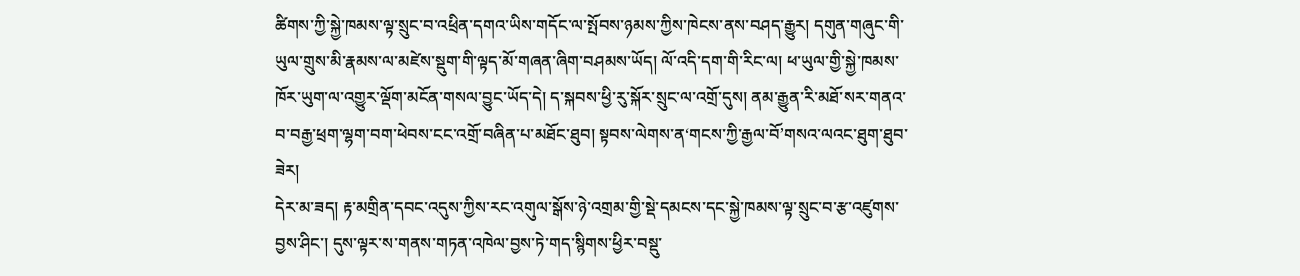ཚིགས་ཀྱི་སྐྱེ་ཁམས་ལྟ་སྲུང་བ་འཕྲིན་དགའ་ཡིས་གདོང་ལ་སྤོབས་ཉམས་ཀྱིས་ཁེངས་ནས་བཤད་རྒྱུར། དགུན་གཞུང་གི་ཡུལ་གྲུས་མི་རྣམས་ལ་མཛེས་སྡུག་གི་ལྟད་མོ་གཞན་ཞིག་བཤམས་ཡོད། ལོ་འདི་དག་གི་རིང་ལ། ཕ་ཡུལ་གྱི་སྐྱེ་ཁམས་ཁོར་ཡུག་ལ་འགྱུར་ལྡོག་མངོན་གསལ་བྱུང་ཡོད་དེ། ད་སྐབས་ཕྱི་རུ་སྐོར་སྲུང་ལ་འགྲོ་དུས། ནམ་རྒྱུན་རི་མཐོ་སར་གནའ་བ་བརྒྱ་ཕྲག་ལྷག་བག་ཕེབས་ངང་འགྲོ་བཞིན་པ་མཐོང་ཐུབ། སྟབས་ལེགས་ན‘གངས་ཀྱི་རྒྱལ་བོ’གསའ་ལའང་ཐུག་ཐུབ་ཟེར།
དེར་མ་ཟད། རྟ་མགྲིན་དབང་འདུས་ཀྱིས་རང་འགུལ་སྒོས་ཉེ་འགྲམ་གྱི་སྡེ་དམངས་དང་སྐྱེ་ཁམས་ལྟ་སྲུང་བ་རྩ་འཛུགས་བྱས་ཤིང་། དུས་ལྟར་ས་གནས་གཏན་འཁེལ་བྱས་ཏེ་གད་སྙིགས་ཕྱིར་བསྡུ་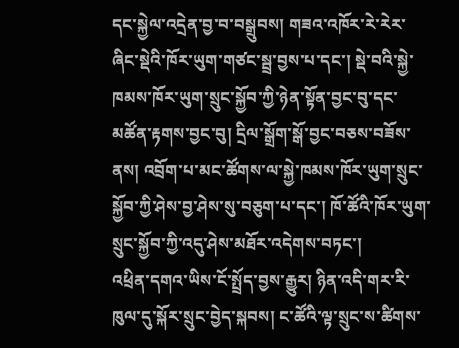དང་སྐྱེལ་འདྲེན་བྱ་བ་བསྒྲུབས། གཟའ་འཁོར་རེ་རེར་ཞིང་སྡེའི་ཁོར་ཡུག་གཙང་སྦྲ་བྱས་པ་དང་། སྡེ་བའི་སྐྱེ་ཁམས་ཁོར་ཡུག་སྲུང་སྐྱོབ་ཀྱི་ཉེན་སྟོན་བྱང་བུ་དང་མཚོན་རྟགས་བྱང་བུ། དྲིལ་སྒྲོག་སྒོ་བྱང་བཅས་བཟོས་ནས། འབྲོག་པ་མང་ཚོགས་ལ་སྐྱེ་ཁམས་ཁོར་ཡུག་སྲུང་སྐྱོབ་ཀྱི་ཤེས་བྱ་ཤེས་སུ་བཅུག་པ་དང་། ཁོ་ཚོའི་ཁོར་ཡུག་སྲུང་སྐྱོབ་ཀྱི་འདུ་ཤེས་མཐོར་འདེགས་བཏང་།
འཕྲིན་དགའ་ཡིས་ངོ་སྤྲོད་བྱས་རྒྱུར། ཉིན་འདི་གར་རི་ཁུལ་དུ་སྐོར་སྲུང་བྱེད་སྐབས། ང་ཚོའི་ལྟ་སྲུང་ས་ཚིགས་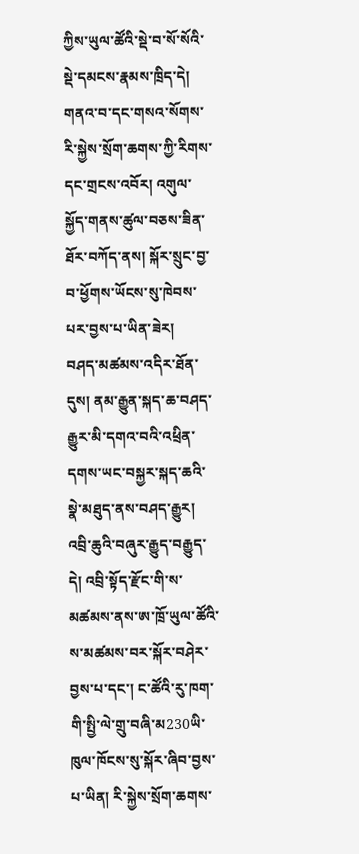ཀྱིས་ཡུལ་ཚོའི་སྡེ་བ་སོ་སོའི་སྡེ་དམངས་རྣམས་ཁྲིད་དེ། གནའ་བ་དང་གསའ་སོགས་རི་སྐྱེས་སྲོག་ཆགས་ཀྱི་རིགས་དང་གྲངས་འབོར། འགུལ་སྐྱོད་གནས་ཚུལ་བཅས་ཟིན་ཐོར་བཀོད་ནས། སྐོར་སྲུང་བྱ་བ་ཕྱོགས་ཡོངས་སུ་ཁེབས་པར་བྱས་པ་ཡིན་ཟེར།
བཤད་མཚམས་འདིར་ཐོན་དུས། ནམ་རྒྱུན་སྐད་ཆ་བཤད་རྒྱུར་མི་དགའ་བའི་འཕྲིན་དགས་ཡང་བསྐྱར་སྐད་ཆའི་སྣེ་མཐུད་ནས་བཤད་རྒྱུར། འབྲི་ཆུའི་བཞུར་རྒྱུད་བརྒྱུད་དེ། འབྲི་སྟོད་རྫོང་གི་ས་མཚམས་ནས་ཨ་ཁྲོ་ཡུལ་ཚོའི་ས་མཚམས་བར་སྐོར་བཤེར་བྱས་པ་དང་། ང་ཚོའི་རུ་ཁག་གི་སྤྱི་ལེ་གྲུ་བཞི་མ230ཡི་ཁུལ་ཁོངས་སུ་སྐོར་ཞིབ་བྱས་པ་ཡིན། རི་སྐྱེས་སྲོག་ཆགས་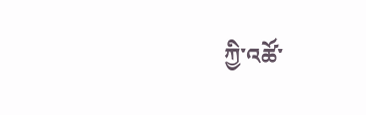ཀྱི་འཚོ་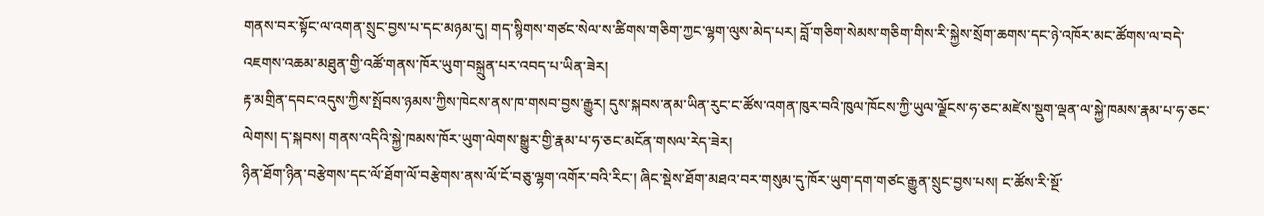གནས་བར་སྟོང་ལ་འགན་སྲུང་བྱས་པ་དང་མཉམ་དུ། གད་སྙིགས་གཙང་སེལ་ས་ཚིགས་གཅིག་ཀྱང་ལྷག་ལུས་མེད་པར། བློ་གཅིག་སེམས་གཅིག་གིས་རི་སྐྱེས་སྲོག་ཆགས་དང་ཉེ་འཁོར་མང་ཚོགས་ལ་བདེ་འཇགས་འཆམ་མཐུན་གྱི་འཚོ་གནས་ཁོར་ཡུག་བསྐྲུན་པར་འབད་པ་ཡིན་ཟེར།
རྟ་མགྲིན་དབང་འདུས་ཀྱིས་སྤོབས་ཉམས་ཀྱིས་ཁེངས་ནས་ཁ་གསབ་བྱས་རྒྱུར། དུས་སྐབས་ནམ་ཡིན་རུང་ང་ཚོས་འགན་ཁུར་བའི་ཁུལ་ཁོངས་ཀྱི་ཡུལ་ལྗོངས་ཧ་ཅང་མཛེས་སྡུག་ལྡན་ལ་སྐྱེ་ཁམས་རྣམ་པ་ཧ་ཅང་ལེགས། ད་སྐབས། གནས་འདིའི་སྐྱེ་ཁམས་ཁོར་ཡུག་ལེགས་སྒྱུར་གྱི་རྣམ་པ་ཧ་ཅང་མངོན་གསལ་རེད་ཟེར།
ཉིན་ཐོག་ཉིན་བརྩེགས་དང་ལོ་ཐོག་ལོ་བརྩེགས་ནས་ལོ་ངོ་བཅུ་ལྷག་འགོར་བའི་རིང་། ཞིང་སྡེས་ཐོག་མཐའ་བར་གསུམ་དུ་ཁོར་ཡུག་དག་གཙང་རྒྱུན་སྲུང་བྱས་པས། ང་ཚོས་རི་སྔོ་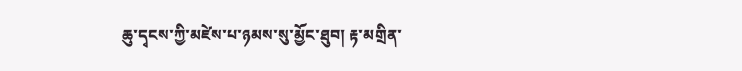ཆུ་དྭངས་ཀྱི་མཛེས་པ་ཉམས་སུ་མྱོང་ཐུབ། རྟ་མགྲིན་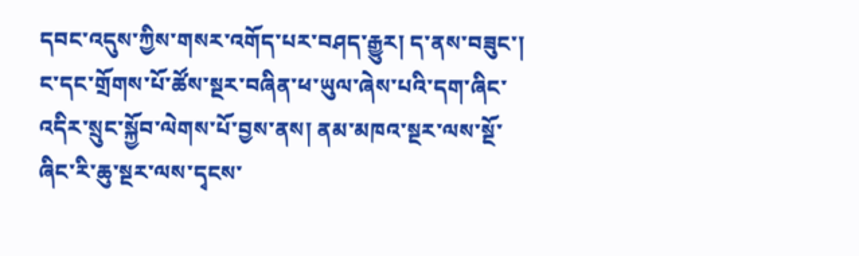དབང་འདུས་ཀྱིས་གསར་འགོད་པར་བཤད་རྒྱུར། ད་ནས་བཟུང་། ང་དང་གྲོགས་པོ་ཚོས་སྔར་བཞིན་ཕ་ཡུལ་ཞེས་པའི་དག་ཞིང་འདིར་སྲུང་སྐྱོབ་ལེགས་པོ་བྱས་ནས། ནམ་མཁའ་སྔར་ལས་སྔོ་ཞིང་རི་ཆུ་སྔར་ལས་དྭངས་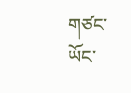གཙང་ཡོང་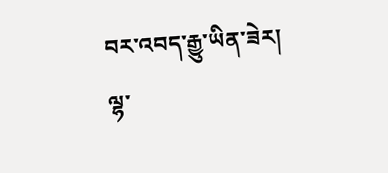བར་འབད་རྒྱུ་ཡིན་ཟེར།
ལྷ་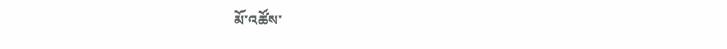མོ་འཚོས་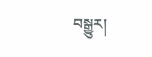བསྒྱུར།